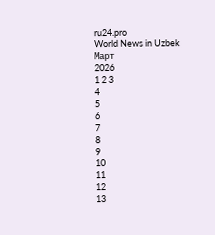ru24.pro
World News in Uzbek
Март
2026
1 2 3
4
5
6
7
8
9
10
11
12
13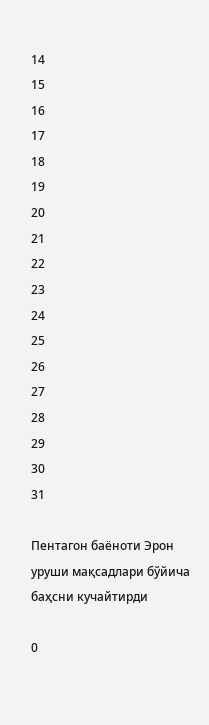14
15
16
17
18
19
20
21
22
23
24
25
26
27
28
29
30
31

Пентагон баёноти Эрон уруши мақсадлари бўйича баҳсни кучайтирди

0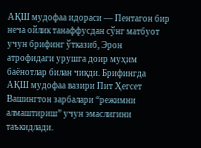АҚШ мудофаа идораси — Пентагон бир неча ойлик танаффусдан сўнг матбуот учун брифинг ўтказиб, Эрон атрофидаги урушга доир муҳим баёнотлар билан чиқди. Брифингда АҚШ мудофаа вазири Пит Ҳегсет Вашингтон зарбалари “режимни алмаштириш” учун эмаслигини таъкидлади.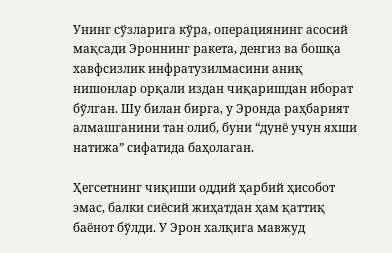Унинг сўзларига кўра, операциянинг асосий мақсади Эроннинг ракета, денгиз ва бошқа хавфсизлик инфратузилмасини аниқ нишонлар орқали издан чиқаришдан иборат бўлган. Шу билан бирга, у Эронда раҳбарият алмашганини тан олиб, буни “дунё учун яхши натижа” сифатида баҳолаган.

Ҳегсетнинг чиқиши оддий ҳарбий ҳисобот эмас, балки сиёсий жиҳатдан ҳам қаттиқ баёнот бўлди. У Эрон халқига мавжуд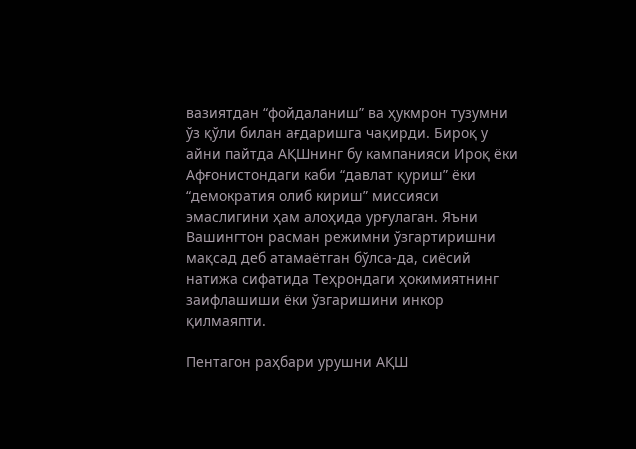вазиятдан “фойдаланиш” ва ҳукмрон тузумни ўз қўли билан ағдаришга чақирди. Бироқ у айни пайтда АҚШнинг бу кампанияси Ироқ ёки Афғонистондаги каби “давлат қуриш” ёки “демократия олиб кириш” миссияси эмаслигини ҳам алоҳида урғулаган. Яъни Вашингтон расман режимни ўзгартиришни мақсад деб атамаётган бўлса-да, сиёсий натижа сифатида Теҳрондаги ҳокимиятнинг заифлашиши ёки ўзгаришини инкор қилмаяпти.

Пентагон раҳбари урушни АҚШ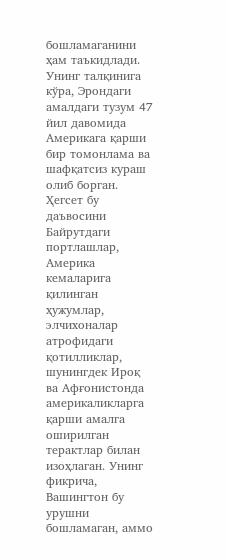бошламаганини ҳам таъкидлади. Унинг талқинига кўра, Эрондаги амалдаги тузум 47 йил давомида Америкага қарши бир томонлама ва шафқатсиз кураш олиб борган. Ҳегсет бу даъвосини Байрутдаги портлашлар, Америка кемаларига қилинган ҳужумлар, элчихоналар атрофидаги қотилликлар, шунингдек Ироқ ва Афғонистонда америкаликларга қарши амалга оширилган терактлар билан изоҳлаган. Унинг фикрича, Вашингтон бу урушни бошламаган, аммо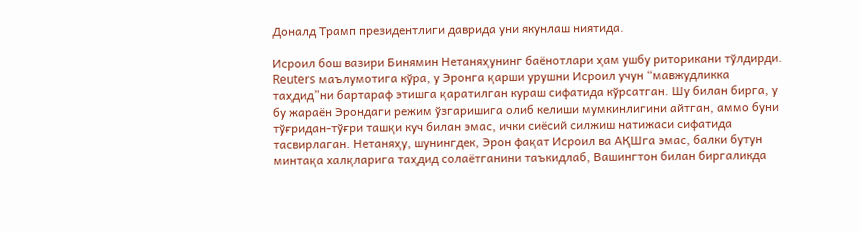Доналд Трамп президентлиги даврида уни якунлаш ниятида.

Исроил бош вазири Бинямин Нетаняҳунинг баёнотлари ҳам ушбу риторикани тўлдирди. Reuters маълумотига кўра, у Эронга қарши урушни Исроил учун “мавжудликка таҳдид”ни бартараф этишга қаратилган кураш сифатида кўрсатган. Шу билан бирга, у бу жараён Эрондаги режим ўзгаришига олиб келиши мумкинлигини айтган, аммо буни тўғридан-тўғри ташқи куч билан эмас, ички сиёсий силжиш натижаси сифатида тасвирлаган. Нетаняҳу, шунингдек, Эрон фақат Исроил ва АҚШга эмас, балки бутун минтақа халқларига таҳдид солаётганини таъкидлаб, Вашингтон билан биргаликда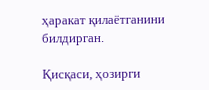ҳаракат қилаётганини билдирган.

Қисқаси, ҳозирги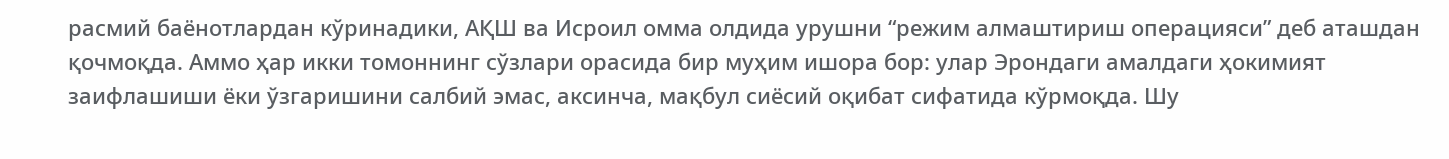расмий баёнотлардан кўринадики, АҚШ ва Исроил омма олдида урушни “режим алмаштириш операцияси” деб аташдан қочмоқда. Аммо ҳар икки томоннинг сўзлари орасида бир муҳим ишора бор: улар Эрондаги амалдаги ҳокимият заифлашиши ёки ўзгаришини салбий эмас, аксинча, мақбул сиёсий оқибат сифатида кўрмоқда. Шу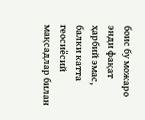боис бу можаро энди фақат ҳарбий эмас, балки катта геосиёсий мақсадлар билан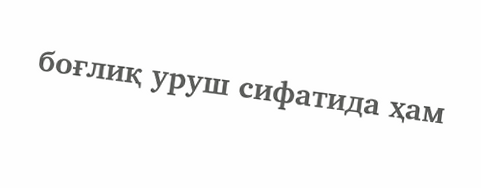боғлиқ уруш сифатида ҳам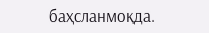баҳсланмоқда.